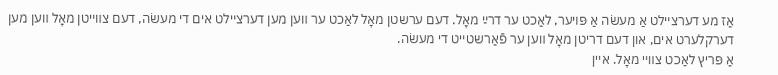אַז מע דערצײלט אַ מעשׂה אַ פּױער, לאַכט ער דרײַ מאָל. דעם ערשטן מאָל לאַכט ער װען מען דערצײלט אים די מעשׂה, דעם צװײטן מאָל װען מען דערקלערט אים, און דעם דריטן מאָל װען ער פֿאַרשטײט די מעשׂה.
אַ פּריץ לאַכט צװײ מאָל. אײן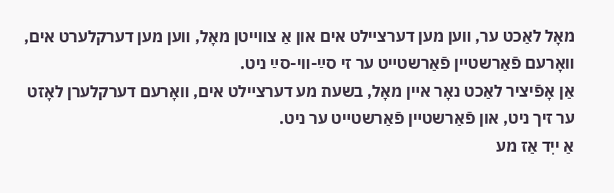מאָל לאַכט ער, װען מען דערצײלט אים און אַ צװײטן מאָל, װען מען דערקלערט אים, װאָרעם פֿאַרשטײן פֿאַרשטײט ער זי סײַ-װי-סײַ ניט.
אַן אָפֿיציר לאַכט נאָר אײן מאָל, בשעת מע דערצײלט אים, װאָרעם דערקלערן לאָזט ער זיך ניט, און פֿאַרשטײן פֿאַרשטײט ער ניט.
אַ ייִד אַז מע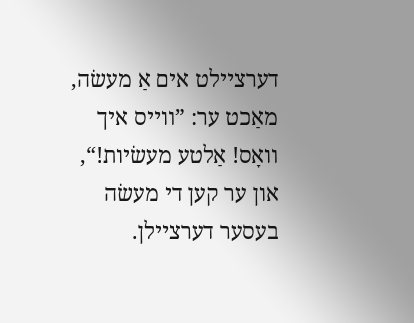דערצײלט אים אַ מעשׂה, מאַכט ער: ”װײס איך װאָס! אַלטע מעשׂיות!“, און ער קען די מעשׂה בעסער דערצײלן.